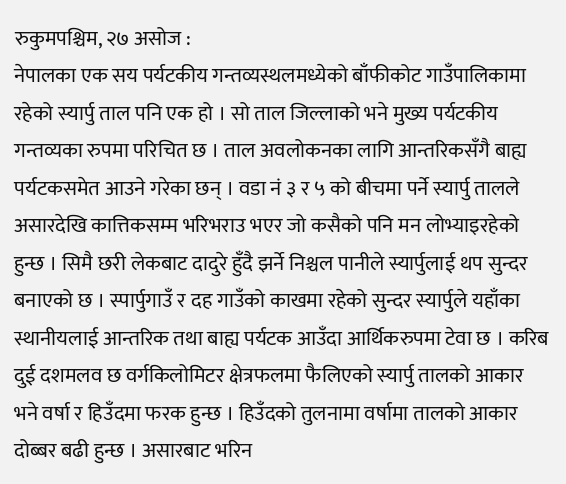रुकुमपश्चिम, २७ असोज :
नेपालका एक सय पर्यटकीय गन्तव्यस्थलमध्येको बाँफीकोट गाउँपालिकामा रहेको स्यार्पु ताल पनि एक हो । सो ताल जिल्लाको भने मुख्य पर्यटकीय गन्तव्यका रुपमा परिचित छ । ताल अवलोकनका लागि आन्तरिकसँगै बाह्य पर्यटकसमेत आउने गरेका छन् । वडा नं ३ र ५ को बीचमा पर्ने स्यार्पु तालले असारदेखि कात्तिकसम्म भरिभराउ भएर जो कसैको पनि मन लोभ्याइरहेको हुन्छ । सिमै छरी लेकबाट दादुरे हुँदै झर्ने निश्चल पानीले स्यार्पुलाई थप सुन्दर बनाएको छ । स्पार्पुगाउँ र दह गाउँको काखमा रहेको सुन्दर स्यार्पुले यहाँका स्थानीयलाई आन्तरिक तथा बाह्य पर्यटक आउँदा आर्थिकरुपमा टेवा छ । करिब दुई दशमलव छ वर्गकिलोमिटर क्षेत्रफलमा फैलिएको स्यार्पु तालको आकार भने वर्षा र हिउँदमा फरक हुन्छ । हिउँदको तुलनामा वर्षामा तालको आकार दोब्बर बढी हुन्छ । असारबाट भरिन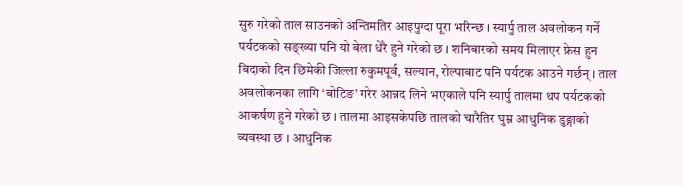सुरु गरेको ताल साउनको अन्तिमतिर आइपुग्दा पूरा भरिन्छ । स्यार्पु ताल अवलोकन गर्ने पर्यटकको सङ्ख्या पनि यो बेला धेरै हुने गरेको छ । शनिबारको समय मिलाएर फ्रेस हुन बिदाको दिन छिमेकी जिल्ला रुकुमपूर्व, सल्यान, रोल्पाबाट पनि पर्यटक आउने गर्छन् । ताल अवलोकनका लागि ‘बोटिङ’ गरेर आन्नद लिने भएकाले पनि स्यार्पु तालमा थप पर्यटकको आकर्षण हुने गरेको छ । तालमा आइसकेपछि तालको चारैतिर घुम्न आधुनिक डुङ्गाको व्यवस्था छ । आधुनिक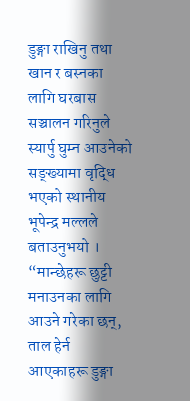डुङ्गा राखिनु तथा खान र बस्नका लागि घरबास सञ्चालन गरिनुले स्यार्पु घुम्न आउनेको सङ्ख्यामा वृद्धि भएको स्थानीय भूपेन्द्र मल्लले बताउनुभयो । “मान्छेहरू छुट्टी मनाउनका लागि आउने गरेका छन्, ताल हेर्न आएकाहरू डुङ्गा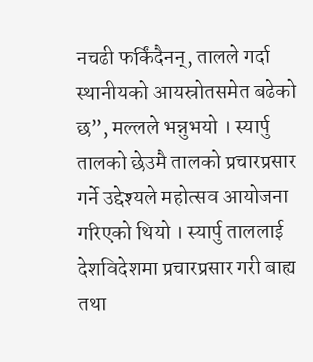नचढी फर्किंदैनन्, तालले गर्दा स्थानीयको आयस्रोतसमेत बढेको छ”, मल्लले भन्नुभयो । स्यार्पु तालको छेउमै तालको प्रचारप्रसार गर्ने उद्देश्यले महोत्सव आयोजना गरिएको थियो । स्यार्पु ताललाई देशविदेशमा प्रचारप्रसार गरी बाह्य तथा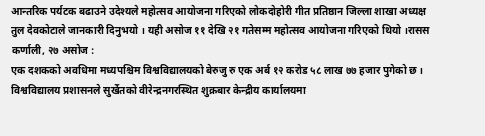आन्तरिक पर्यटक बढाउने उदेश्यले महोत्सव आयोजना गरिएको लोकदोहोरी गीत प्रतिष्ठान जिल्ला शाखा अध्यक्ष तुल देवकोटाले जानकारी दिनुभयो । यही असोज ११ देखि २१ गतेसम्म महोत्सव आयोजना गरिएको थियो ।रासस
कर्णाली, २७ असोज :
एक दशकको अवधिमा मध्यपश्चिम विश्वविद्यालयको बेरुजु रु एक अर्ब १२ करोड ५८ लाख ७७ हजार पुगेको छ । विश्वविद्यालय प्रशासनले सुर्खेतको वीरेन्द्रनगरस्थित शुक्रबार केन्द्रीय कार्यालयमा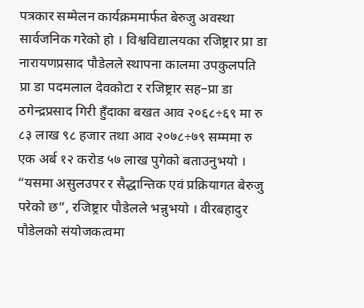पत्रकार सम्मेलन कार्यक्रममार्फत बेरुजु अवस्था सार्वजनिक गरेको हो । विश्वविद्यालयका रजिष्ट्रार प्रा डा नारायणप्रसाद पौडेलले स्थापना कालमा उपकुलपति प्रा डा पदमलाल देवकोटा र रजिष्ट्रार सह–प्रा डा ठगेन्द्रप्रसाद गिरी हुँदाका बखत आव २०६८÷६९ मा रु ८३ लाख ९८ हजार तथा आव २०७८÷७९ सम्ममा रु एक अर्ब १२ करोड ५७ लाख पुगेको बताउनुभयो । “यसमा असुलउपर र सैद्धान्तिक एवं प्रक्रियागत बेरुजु परेको छ”, रजिष्ट्रार पौडेलले भन्नुभयो । वीरबहादुर पौडेलको संयोजकत्वमा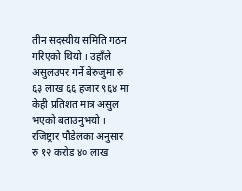तीन सदस्यीय समिति गठन गरिएको थियो । उहाँले असुलउपर गर्ने बेरुजुमा रु ६३ लाख ६६ हजार ९६४ मा केही प्रतिशत मात्र असुल भएको बताउनुभयो । रजिष्ट्रार पौडेलका अनुसार रु १२ करोड ४० लाख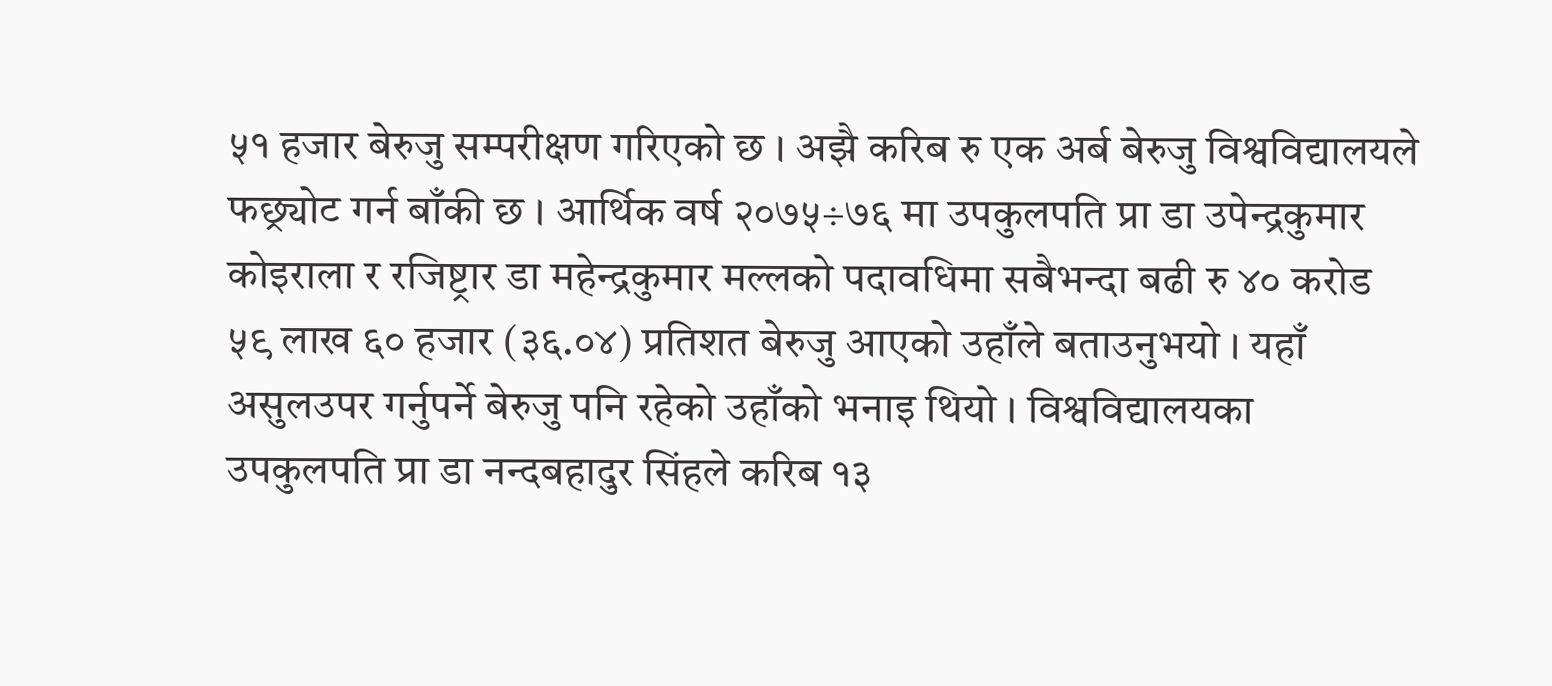५१ हजार बेरुजु सम्परीक्षण गरिएको छ । अझै करिब रु एक अर्ब बेरुजु विश्वविद्यालयले फछ्र्योट गर्न बाँकी छ । आर्थिक वर्ष २०७५÷७६ मा उपकुलपति प्रा डा उपेन्द्रकुमार कोइराला र रजिष्ट्रार डा महेन्द्रकुमार मल्लको पदावधिमा सबैभन्दा बढी रु ४० करोड ५९ लाख ६० हजार (३६.०४) प्रतिशत बेरुजु आएको उहाँले बताउनुभयो । यहाँ असुलउपर गर्नुपर्ने बेरुजु पनि रहेको उहाँको भनाइ थियो । विश्वविद्यालयका उपकुलपति प्रा डा नन्दबहादुर सिंहले करिब १३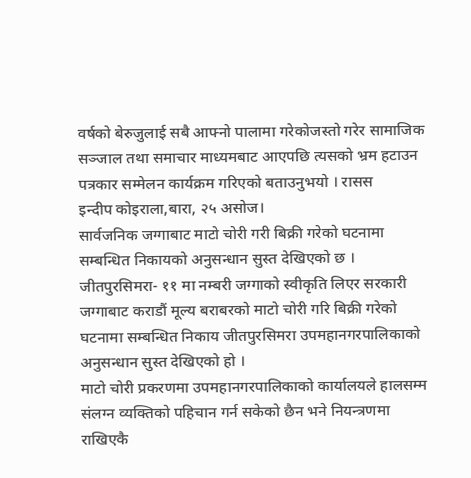वर्षको बेरुजुलाई सबै आफ्नो पालामा गरेकोजस्तो गरेर सामाजिक सञ्जाल तथा समाचार माध्यमबाट आएपछि त्यसको भ्रम हटाउन पत्रकार सम्मेलन कार्यक्रम गरिएको बताउनुभयो । रासस
इन्दीप कोइराला,बारा, २५ असोज।
सार्वजनिक जग्गाबाट माटो चोरी गरी बिक्री गरेको घटनामा सम्बन्धित निकायको अनुसन्धान सुस्त देखिएको छ ।
जीतपुरसिमरा- ११ मा नम्बरी जग्गाको स्वीकृति लिएर सरकारी जग्गाबाट कराडौं मूल्य बराबरको माटो चोरी गरि बिक्री गरेको घटनामा सम्बन्धित निकाय जीतपुरसिमरा उपमहानगरपालिकाको अनुसन्धान सुस्त देखिएको हो ।
माटो चोरी प्रकरणमा उपमहानगरपालिकाको कार्यालयले हालसम्म संलग्न व्यक्तिको पहिचान गर्न सकेको छैन भने नियन्त्रणमा राखिएकै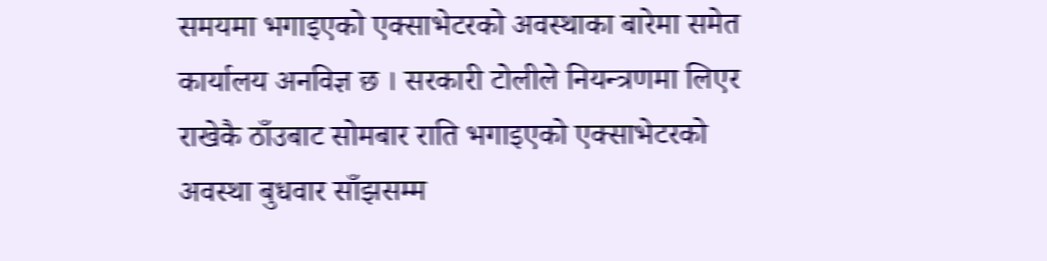समयमा भगाइएको एक्साभेटरको अवस्थाका बारेमा समेत कार्यालय अनविज्ञ छ । सरकारी टोलीले नियन्त्रणमा लिएर राखेकै ठाँउबाट सोमबार राति भगाइएको एक्साभेटरको अवस्था बुधवार साँझसम्म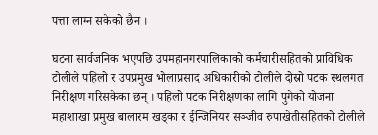पत्ता लाग्न सकेको छैन ।

घटना सार्वजनिक भएपछि उपमहानगरपालिकाको कर्मचारीसहितको प्राविधिक टोलीले पहिलो र उपप्रमुख भोलाप्रसाद अधिकारीको टोलीले दोस्रो पटक स्थलगत निरीक्षण गरिसकेका छन् । पहिलो पटक निरीक्षणका लागि पुगेको योजना महाशाखा प्रमुख बालारम खड्का र ईन्जिनियर सञ्जीव रुपाखेतीसहितको टोलीले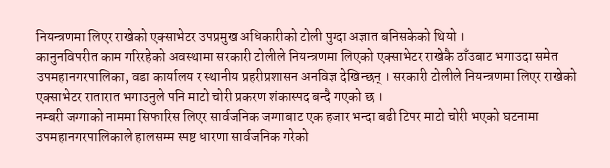नियन्त्रणमा लिएर राखेको एक्साभेटर उपप्रमुख अधिकारीको टोली पुग्दा अज्ञात बनिसकेको थियो ।
कानुनविपरीत काम गरिरहेको अवस्थामा सरकारी टोलीले नियन्त्रणमा लिएको एक्साभेटर राखेकै ठाँउबाट भगाउदा समेत उपमहानगरपालिका, वडा कार्यालय र स्थानीय प्रहरीप्रशासन अनविज्ञ देखिन्छन् । सरकारी टोलीले नियन्त्रणमा लिएर राखेको एक्साभेटर रातारात भगाउनुले पनि माटो चोरी प्रकरण शंकास्पद बन्दै गएको छ ।
नम्बरी जग्गाको नाममा सिफारिस लिएर सार्वजनिक जग्गाबाट एक हजार भन्दा बढी टिपर माटो चोरी भएको घटनामा उपमहानगरपालिकाले हालसम्म स्पष्ट धारणा सार्वजनिक गरेको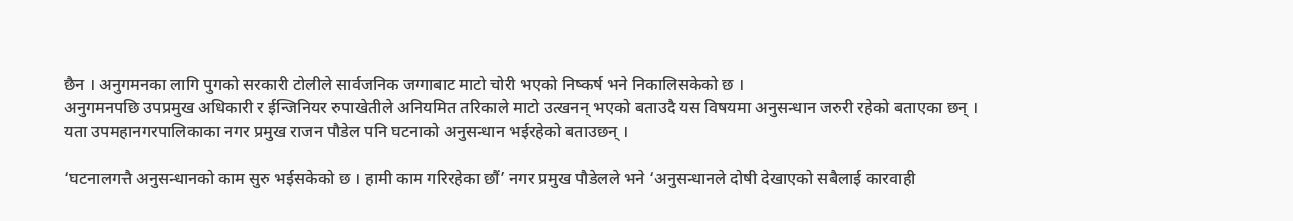छैन । अनुगमनका लागि पुगको सरकारी टोलीले सार्वजनिक जग्गाबाट माटो चोरी भएको निष्कर्ष भने निकालिसकेको छ ।
अनुगमनपछि उपप्रमुख अधिकारी र ईन्जिनियर रुपाखेतीले अनियमित तरिकाले माटो उत्खनन् भएको बताउदै यस विषयमा अनुसन्धान जरुरी रहेको बताएका छन् । यता उपमहानगरपालिकाका नगर प्रमुख राजन पौडेल पनि घटनाको अनुसन्धान भईरहेको बताउछन् ।

‘घटनालगत्तै अनुसन्धानको काम सुरु भईसकेको छ । हामी काम गरिरहेका छौं’ नगर प्रमुख पौडेलले भने ‘अनुसन्धानले दोषी देखाएको सबैलाई कारवाही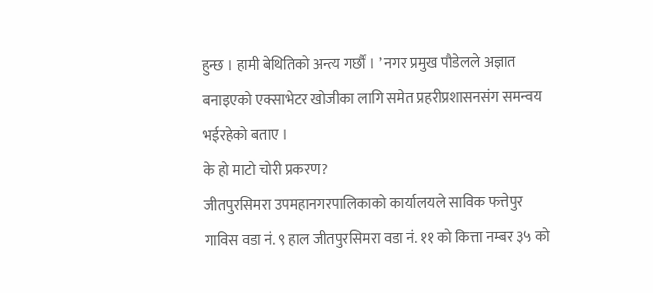हुन्छ । हामी बेथितिको अन्त्य गर्छौं । ’ नगर प्रमुख पौडेलले अज्ञात बनाइएको एक्साभेटर खोजीका लागि समेत प्रहरीप्रशासनसंग समन्वय भईरहेको बताए ।
के हो माटो चोरी प्रकरण?
जीतपुरसिमरा उपमहानगरपालिकाको कार्यालयले साविक फत्तेपुर गाविस वडा नं. ९ हाल जीतपुरसिमरा वडा नं. ११ को कित्ता नम्बर ३५ को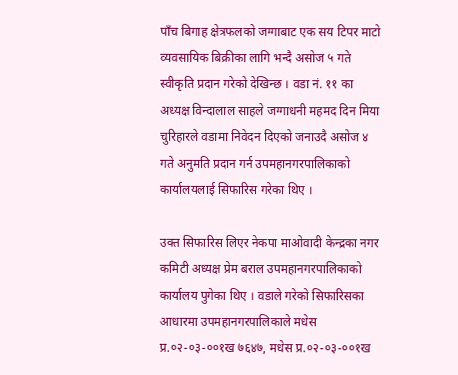पाँच बिगाह क्षेत्रफलको जग्गाबाट एक सय टिपर माटो व्यवसायिक बिक्रीका लागि भन्दै असोज ५ गते स्वीकृति प्रदान गरेको देखिन्छ । वडा नं. ११ का अध्यक्ष विन्दालाल साहले जग्गाधनी महमद दिन मिया चुरिहारले वडामा निवेदन दिएको जनाउदै असोज ४ गते अनुमति प्रदान गर्न उपमहानगरपालिकाको कार्यालयलाई सिफारिस गरेका थिए ।

उक्त सिफारिस लिएर नेकपा माओवादी केन्द्रका नगर कमिटी अध्यक्ष प्रेम बराल उपमहानगरपालिकाको कार्यालय पुगेका थिए । वडाले गरेको सिफारिसका आधारमा उपमहानगरपालिकाले मधेस प्र.०२-०३-००१ख ७६४७, मधेस प्र.०२-०३-००१ख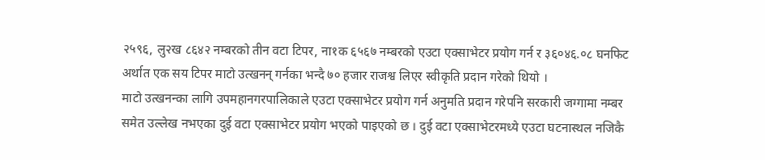२५९६, लु२ख ८६४२ नम्बरको तीन वटा टिपर, ना१क ६५६७ नम्बरको एउटा एक्साभेटर प्रयोग गर्न र ३६०४६.०८ घनफिट अर्थात एक सय टिपर माटो उत्खनन् गर्नका भन्दै ७० हजार राजश्व लिएर स्वीकृति प्रदान गरेको थियो ।
माटो उत्खनन्का लागि उपमहानगरपालिकाले एउटा एक्साभेटर प्रयोग गर्न अनुमति प्रदान गरेपनि सरकारी जग्गामा नम्बर समेत उल्लेख नभएका दुई वटा एक्साभेटर प्रयोग भएको पाइएको छ । दुई वटा एक्साभेटरमध्ये एउटा घटनास्थल नजिकै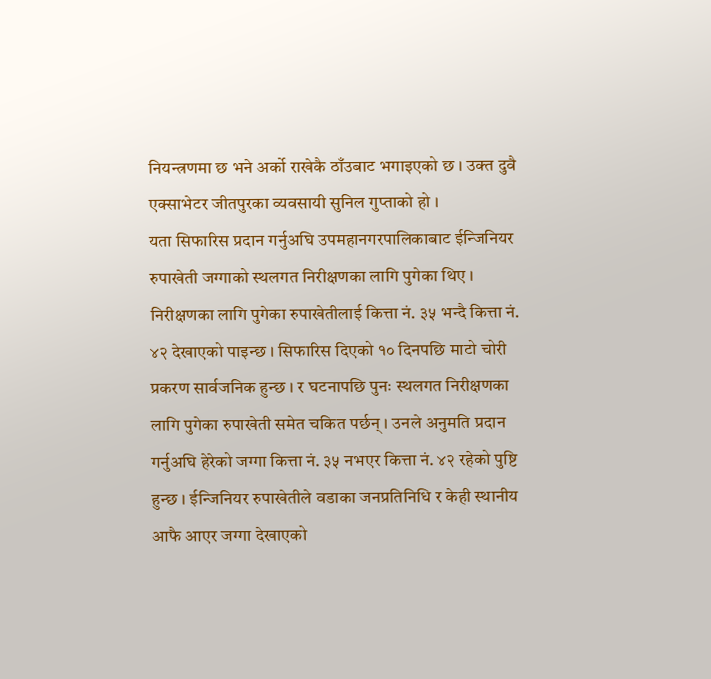नियन्त्रणमा छ भने अर्को राखेकै ठाँउबाट भगाइएको छ । उक्त दुवै एक्साभेटर जीतपुरका व्यवसायी सुनिल गुप्ताको हो ।
यता सिफारिस प्रदान गर्नुअघि उपमहानगरपालिकाबाट ईन्जिनियर रुपाखेती जग्गाको स्थलगत निरीक्षणका लागि पुगेका थिए । निरीक्षणका लागि पुगेका रुपाखेतीलाई कित्ता नं. ३५ भन्दै कित्ता नं. ४२ देखाएको पाइन्छ । सिफारिस दिएको १० दिनपछि माटो चोरी प्रकरण सार्वजनिक हुन्छ । र घटनापछि पुनः स्थलगत निरीक्षणका लागि पुगेका रुपाखेती समेत चकित पर्छन् । उनले अनुमति प्रदान गर्नुअघि हेरेको जग्गा कित्ता नं. ३५ नभएर कित्ता नं. ४२ रहेको पुष्टि हुन्छ । ईन्जिनियर रुपाखेतीले वडाका जनप्रतिनिधि र केही स्थानीय आफै आएर जग्गा देखाएको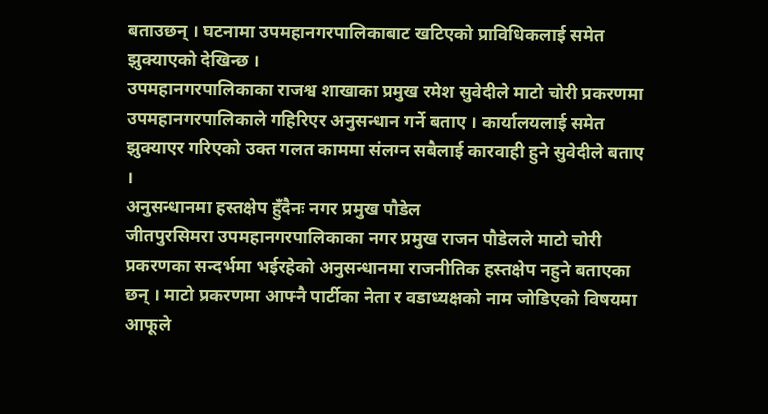बताउछन् । घटनामा उपमहानगरपालिकाबाट खटिएको प्राविधिकलाई समेत झुक्याएको देखिन्छ ।
उपमहानगरपालिकाका राजश्व शाखाका प्रमुख रमेश सुवेदीले माटो चोरी प्रकरणमा उपमहानगरपालिकाले गहिरिएर अनुसन्धान गर्ने बताए । कार्यालयलाई समेत झुक्याएर गरिएको उक्त गलत काममा संलग्न सबैलाई कारवाही हुने सुवेदीले बताए ।
अनुसन्धानमा हस्तक्षेप हुँदैनः नगर प्रमुख पौडेल
जीतपुरसिमरा उपमहानगरपालिकाका नगर प्रमुख राजन पौडेलले माटो चोरी प्रकरणका सन्दर्भमा भईरहेको अनुसन्धानमा राजनीतिक हस्तक्षेप नहुने बताएका छन् । माटो प्रकरणमा आफ्नै पार्टीका नेता र वडाध्यक्षको नाम जोडिएको विषयमा आफूले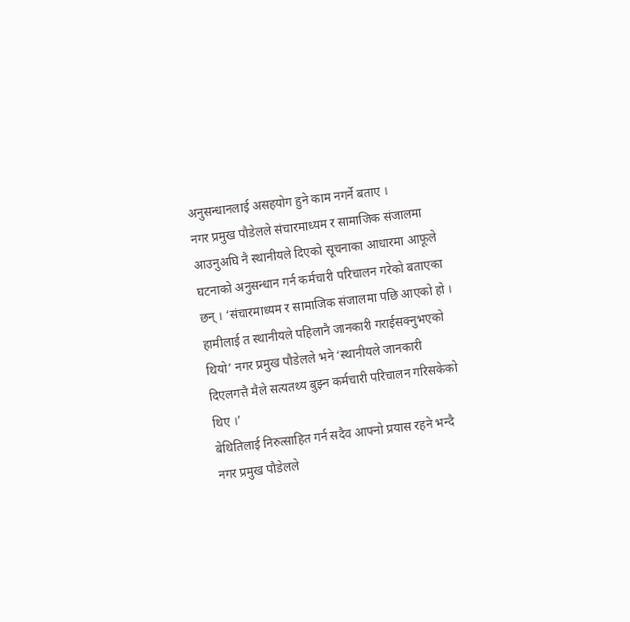अनुसन्धानलाई असहयोग हुने काम नगर्ने बताए ।
नगर प्रमुख पौडेलले संचारमाध्यम र सामाजिक संजालमा आउनुअघि नै स्थानीयले दिएको सूचनाका आधारमा आफूले घटनाको अनुसन्धान गर्न कर्मचारी परिचालन गरेको बताएका छन् । ‘संचारमाध्यम र सामाजिक संजालमा पछि आएको हो । हामीलाई त स्थानीयले पहिलानै जानकारी गराईसक्नुभएको थियो’ नगर प्रमुख पौडेलले भने ‘स्थानीयले जानकारी दिएलगत्तै मैले सत्यतथ्य बुझ्न कर्मचारी परिचालन गरिसकेको थिए ।’
बेथितिलाई निरुत्साहित गर्न सदैव आफ्नो प्रयास रहने भन्दै नगर प्रमुख पौडेलले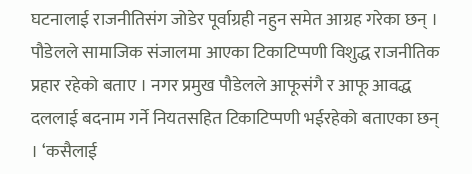घटनालाई राजनीतिसंग जोडेर पूर्वाग्रही नहुन समेत आग्रह गरेका छन् । पौडेलले सामाजिक संजालमा आएका टिकाटिप्पणी विशुद्ध राजनीतिक प्रहार रहेको बताए । नगर प्रमुख पौडेलले आफूसंगै र आफू आवद्ध दललाई बदनाम गर्ने नियतसहित टिकाटिप्पणी भईरहेको बताएका छन् । ‘कसैलाई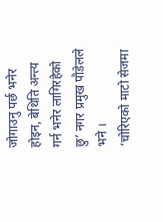जोगाउनु पर्छ भनेर होइन, बेथिति अन्त्य गर्न भनेर लागिरहेको छु’ नगर प्रमुख पौडेलले भने ।
‘चोरिएको माटो सेजमा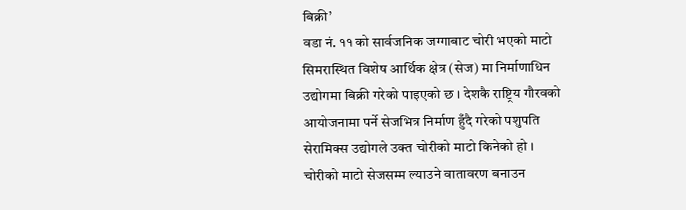बिक्री’
वडा नं. ११ को सार्वजनिक जग्गाबाट चोरी भएको माटो सिमरास्थित विशेष आर्थिक क्षेत्र (सेज) मा निर्माणाधिन उद्योगमा बिक्री गरेको पाइएको छ । देशकै राष्ट्रिय गौरवको आयोजनामा पर्ने सेजभित्र निर्माण हुँदै गरेको पशुपति सेरामिक्स उद्योगले उक्त चोरीको माटो किनेको हो ।
चोरीको माटो सेजसम्म ल्याउने वातावरण बनाउन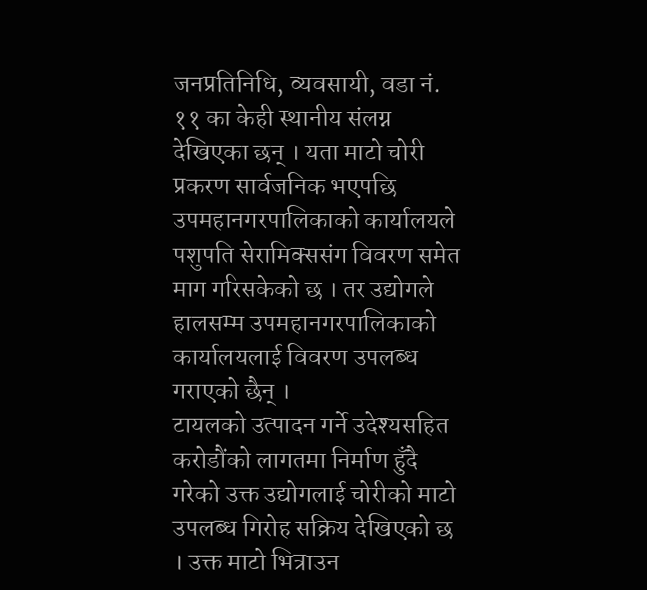जनप्रतिनिधि, व्यवसायी, वडा नं. ११ का केही स्थानीय संलग्न देखिएका छन् । यता माटो चोरी प्रकरण सार्वजनिक भएपछि उपमहानगरपालिकाको कार्यालयले पशुपति सेरामिक्ससंग विवरण समेत माग गरिसकेको छ । तर उद्योगले हालसम्म उपमहानगरपालिकाको कार्यालयलाई विवरण उपलब्ध गराएको छैन् ।
टायलको उत्पादन गर्ने उदेश्यसहित करोडौंको लागतमा निर्माण हुँदै गरेको उक्त उद्योगलाई चोरीको माटो उपलब्ध गिरोह सक्रिय देखिएको छ । उक्त माटो भित्राउन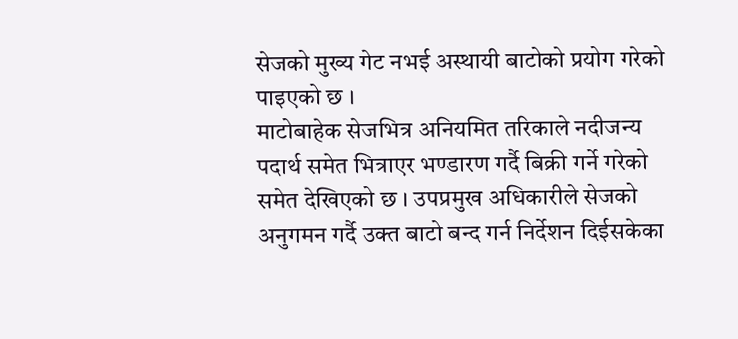सेजको मुख्य गेट नभई अस्थायी बाटोको प्रयोग गरेको पाइएको छ ।
माटोबाहेक सेजभित्र अनियमित तरिकाले नदीजन्य पदार्थ समेत भित्राएर भण्डारण गर्दै बिक्री गर्ने गरेको समेत देखिएको छ । उपप्रमुख अधिकारीले सेजको अनुगमन गर्दै उक्त बाटो बन्द गर्न निर्देशन दिईसकेका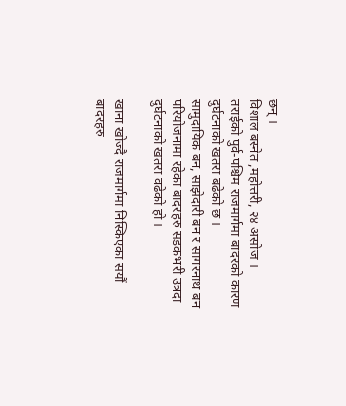छन् ।
विशाल बस्नेत ,महोत्तरी, २४ असोज ।
तराईको पुर्व-पश्चिम राजमार्गमा बादरको कारण दुर्घटनाको खतरा बढेको छ ।
सामुदायिक बन, साझेदारी बन र सागरनाथ बन परियोजनामा रहेका बादरहरु सडकभरी उत्रदा दुर्घटनाको खतरा वढेको हो ।

खाना खोज्दै राजमार्गमा निस्किएका सयौं बादरहरु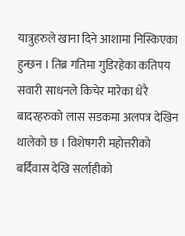यात्रुहरुले खाना दिने आशामा निस्किएका हुन्छन । तिब्र गतिमा गुडिरहेका कतिपय सवारी साधनले किचेर मारेका धेरै बादरहरुको लास सडकमा अलपत्र देखिन थालेको छ । विशेषगरी महोत्तरीको बर्दिवास देखि सर्लाहीको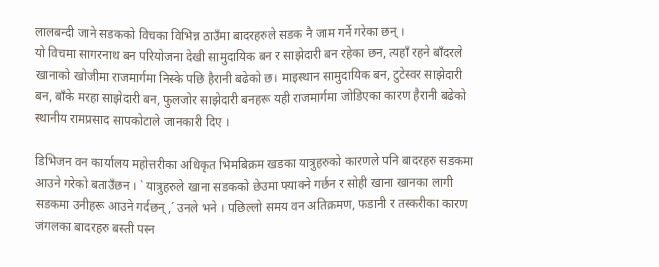लालबन्दी जाने सडकको विचका विभिन्न ठाउँमा बादरहरुले सडक नै जाम गर्ने गरेका छन् ।
यो विचमा सागरनाथ बन परियोजना देखी सामुदायिक बन र साझेदारी बन रहेका छन, त्यहाँ रहने बाँदरले खानाको खोजीमा राजमार्गमा निस्के पछि हैरानी बढेको छ। माइस्थान सामुदायिक बन, टुटेस्वर साझेदारी बन, बाँके मरहा साझेदारी बन, फुलजोर साझेदारी बनहरू यही राजमार्गमा जोडिएका कारण हैरानी बढेको स्थानीय रामप्रसाद सापकोटाले जानकारी दिए ।

डिभिजन वन कार्यालय महोत्तरीका अधिकृत भिमबिक्रम खडका यात्रुहरुको कारणले पनि बादरहरु सडकमा आउने गरेको बताउँछन । ` यात्रुहरुले खाना सडकको छेउमा फ्याक्ने गर्छन र सोही खाना खानका लागी सडकमा उनीहरू आउने गर्दछन्,´ उनले भने । पछिल्लो समय वन अतिक्रमण, फडानी र तस्करीका कारण जंगलका बादरहरु बस्ती पस्न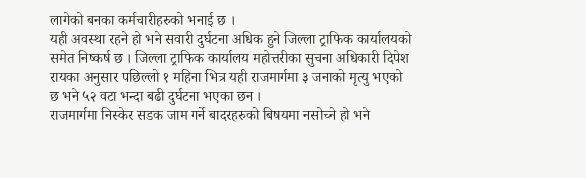लागेको बनका कर्मचारीहरुको भनाई छ ।
यही अवस्था रहने हो भने सवारी दुर्घटना अधिक हुने जिल्ला ट्राफिक कार्यालयको समेत निष्कर्ष छ । जिल्ला ट्राफिक कार्यालय महोत्तरीका सुचना अधिकारी दिपेश रायका अनुसार पछिल्लो १ महिना भित्र यही राजमार्गमा ३ जनाको मृत्यु भएको छ भने ५२ वटा भन्दा बढी दुर्घटना भएका छन ।
राजमार्गमा निस्केर सडक जाम गर्ने बादरहरुको बिषयमा नसोच्ने हो भने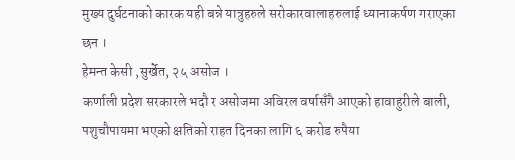मुख्य दुर्घटनाको कारक यही बन्ने यात्रुहरुले सरोकारवालाहरुलाई ध्यानाकर्षण गराएका छन ।
हेमन्त केसी ,सुर्खेत, २५ असोज ।
कर्णाली प्रदेश सरकारले भदौ र असोजमा अविरल वर्षासँगै आएको हावाहुरीले बाली, पशुचौपायमा भएको क्षतिको राहत दिनका लागि ६ करोड रुपैया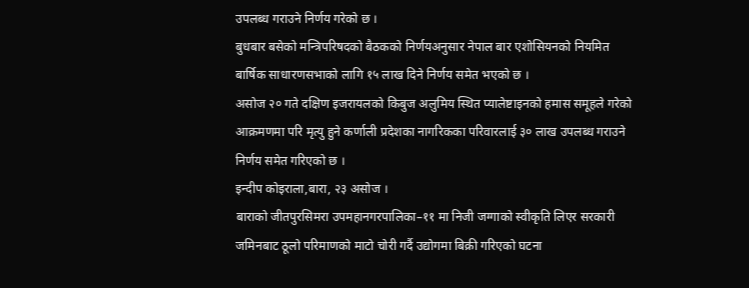उपलब्ध गराउने निर्णय गरेको छ ।
बुधबार बसेको मन्त्रिपरिषदको बैठकको निर्णयअनुसार नेपाल बार एशोसियनको नियमित बार्षिक साधारणसभाको लागि १५ लाख दिने निर्णय समेत भएको छ ।
असोज २० गते दक्षिण इजरायलको किबुज अलुमिय स्थित प्यालेष्टाइनको हमास समूहले गरेको आक्रमणमा परि मृत्यु हुने कर्णाली प्रदेशका नागरिकका परिवारलाई ३० लाख उपलब्ध गराउने निर्णय समेत गरिएको छ ।
इन्दीप कोइराला,बारा, २३ असोज ।
बाराको जीतपुरसिमरा उपमहानगरपालिका–११ मा निजी जग्गाको स्वीकृति लिएर सरकारी जमिनबाट ठूलो परिमाणको माटो चोरी गर्दै उद्योगमा बिक्री गरिएको घटना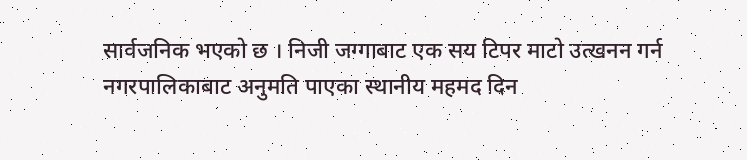सार्वजनिक भएको छ । निजी जग्गाबाट एक सय टिपर माटो उत्खनन गर्न नगरपालिकाबाट अनुमति पाएका स्थानीय महमद दिन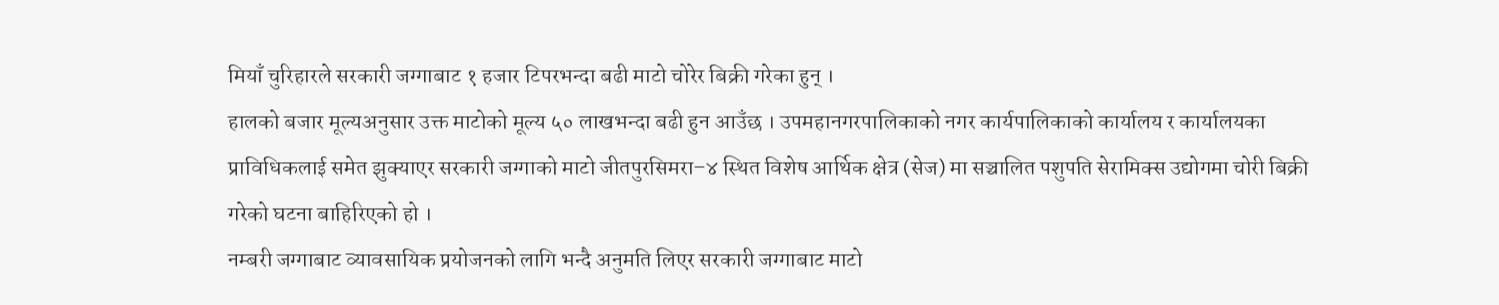मियाँ चुरिहारले सरकारी जग्गाबाट १ हजार टिपरभन्दा बढी माटो चोरेर बिक्री गरेका हुन् ।
हालको बजार मूल्यअनुसार उक्त माटोको मूल्य ५० लाखभन्दा बढी हुन आउँछ । उपमहानगरपालिकाको नगर कार्यपालिकाको कार्यालय र कार्यालयका प्राविधिकलाई समेत झुक्याएर सरकारी जग्गाको माटो जीतपुरसिमरा–४ स्थित विशेष आर्थिक क्षेत्र (सेज) मा सञ्चालित पशुपति सेरामिक्स उद्योगमा चोरी बिक्री गरेको घटना बाहिरिएको हो ।
नम्बरी जग्गाबाट व्यावसायिक प्रयोजनको लागि भन्दै अनुमति लिएर सरकारी जग्गाबाट माटो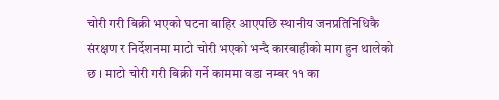चोरी गरी बिक्री भएको घटना बाहिर आएपछि स्थानीय जनप्रतिनिधिकै संरक्षण र निर्देशनमा माटो चोरी भएको भन्दै कारबाहीको माग हुन थालेको छ । माटो चोरी गरी बिक्री गर्ने काममा वडा नम्बर ११ का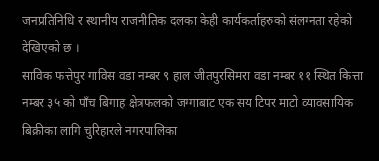जनप्रतिनिधि र स्थानीय राजनीतिक दलका केही कार्यकर्ताहरुको संलग्नता रहेको देखिएको छ ।
साविक फत्तेपुर गाविस वडा नम्बर ९ हाल जीतपुरसिमरा वडा नम्बर ११ स्थित कित्ता नम्बर ३५ को पाँच बिगाह क्षेत्रफलको जग्गाबाट एक सय टिपर माटो व्यावसायिक बिक्रीका लागि चुरिहारले नगरपालिका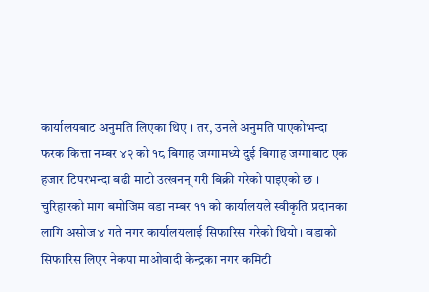कार्यालयबाट अनुमति लिएका थिए । तर, उनले अनुमति पाएकोभन्दा फरक कित्ता नम्बर ४२ को १८ बिगाह जग्गामध्ये दुई बिगाह जग्गाबाट एक हजार टिपरभन्दा बढी माटो उत्खनन् गरी बिक्री गरेको पाइएको छ ।
चुरिहारको माग बमोजिम वडा नम्बर ११ को कार्यालयले स्वीकृति प्रदानका लागि असोज ४ गते नगर कार्यालयलाई सिफारिस गरेको थियो । वडाको सिफारिस लिएर नेकपा माओवादी केन्द्रका नगर कमिटी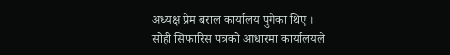अध्यक्ष प्रेम बराल कार्यालय पुगेका थिए ।
सोही सिफारिस पत्रको आधारमा कार्यालयले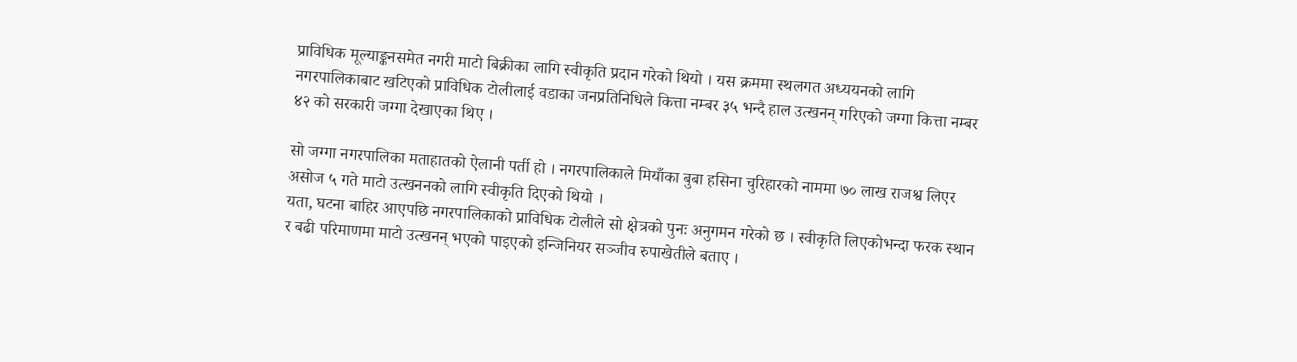प्राविधिक मूल्याङ्कनसमेत नगरी माटो बिक्रीका लागि स्वीकृति प्रदान गरेको थियो । यस क्रममा स्थलगत अध्ययनको लागि नगरपालिकाबाट खटिएको प्राविधिक टोलीलाई वडाका जनप्रतिनिधिले कित्ता नम्बर ३५ भन्दै हाल उत्खनन् गरिएको जग्गा कित्ता नम्बर ४२ को सरकारी जग्गा देखाएका थिए ।

सो जग्गा नगरपालिका मताहातको ऐलानी पर्ती हो । नगरपालिकाले मियाँका बुबा हसिना चुरिहारको नाममा ७० लाख राजश्व लिएर असोज ५ गते माटो उत्खननको लागि स्वीकृति दिएको थियो ।
यता, घटना बाहिर आएपछि नगरपालिकाको प्राविधिक टोलीले सो क्षेत्रको पुनः अनुगमन गरेको छ । स्वीकृति लिएकोभन्दा फरक स्थान र बढी परिमाणमा माटो उत्खनन् भएको पाइएको इन्जिनियर सञ्जीव रुपाखेतीले बताए ।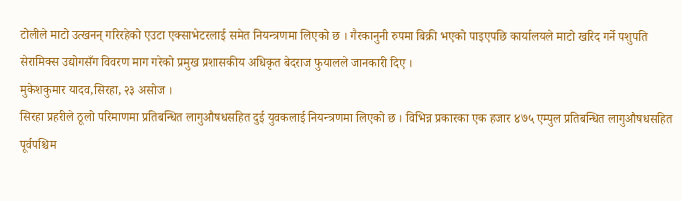टोलीले माटो उत्खनन् गरिरहेको एउटा एक्साभेटरलाई समेत नियन्त्रणमा लिएको छ । गैरकानुनी रुपमा बिक्री भएको पाइएपछि कार्यालयले माटो खरिद गर्ने पशुपति सेरामिक्स उद्योगसँग विवरण माग गरेको प्रमुख प्रशासकीय अधिकृत बेदराज फुयालले जानकारी दिए ।
मुकेशकुमार यादव,सिरहा, २३ असोज ।
सिरहा प्रहरीले ठूलो परिमाणमा प्रतिबन्धित लागुऔषधसहित दुई युवकलाई नियन्त्रणमा लिएको छ । विभिन्न प्रकारका एक हजार ४७५ एम्पुल प्रतिबन्धित लागुऔषधसहित पूर्वपश्चिम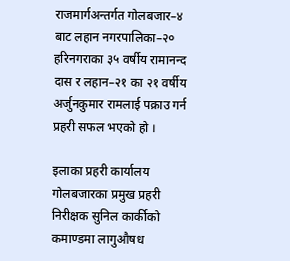राजमार्गअन्तर्गत गोलबजार–४ बाट लहान नगरपालिका–२० हरिनगराका ३५ वर्षीय रामानन्द दास र लहान–२१ का २१ वर्षीय अर्जुनकुमार रामलाई पक्राउ गर्न प्रहरी सफल भएको हो ।

इलाका प्रहरी कार्यालय गोलबजारका प्रमुख प्रहरी निरीक्षक सुनिल कार्कीको कमाण्डमा लागुऔषध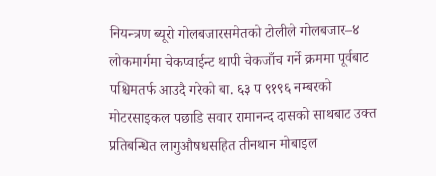नियन्त्रण ब्यूरो गोलबजारसमेतको टोलीले गोलबजार–४ लोकमार्गमा चेकप्वाईन्ट थापी चेकजाँच गर्ने क्रममा पूर्वबाट पश्चिमतर्फ आउदै गरेको बा. ६३ प ९१९६ नम्बरको मोटरसाइकल पछाडि सवार रामानन्द दासको साथबाट उक्त प्रतिबन्धित लागुऔषधसहित तीनथान मोबाइल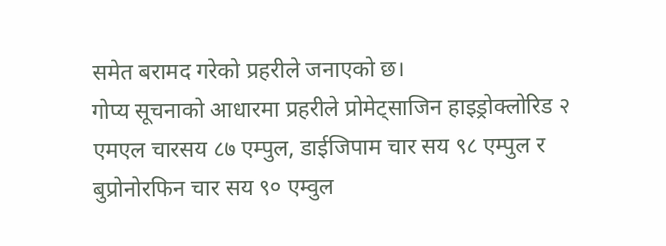समेत बरामद गरेको प्रहरीले जनाएको छ।
गोप्य सूचनाको आधारमा प्रहरीले प्रोमेट्साजिन हाइड्रोक्लोरिड २ एमएल चारसय ८७ एम्पुल, डाईजिपाम चार सय ९८ एम्पुल र बुप्रोनोरफिन चार सय ९० एम्वुल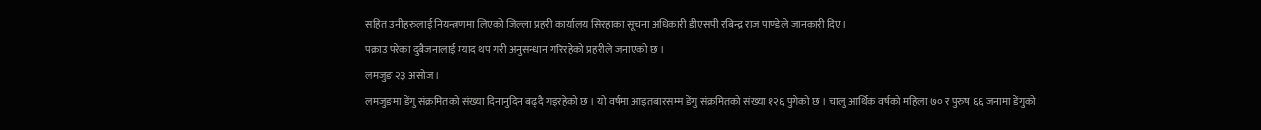सहित उनीहरुलाई नियन्त्रणमा लिएको जिल्ला प्रहरी कार्यालय सिरहाका सूचना अधिकारी डीएसपी रबिन्द्र राज पाण्डेले जानकारी दिए।
पक्राउ परेका दुबैजनालाई म्याद थप गरी अनुसन्धान गरिरहेको प्रहरीले जनाएको छ ।
लमजुङ २३ असोज ।
लमजुङमा डेंगु संक्रमितको संख्या दिनानुदिन बढ्दै गइरहेको छ । यो वर्षमा आइतबारसम्म डेंगु संक्रमितको संख्या १२६ पुगेको छ । चालु आर्थिक वर्षको महिला ७० र पुरुष ६६ जनामा डेंगुको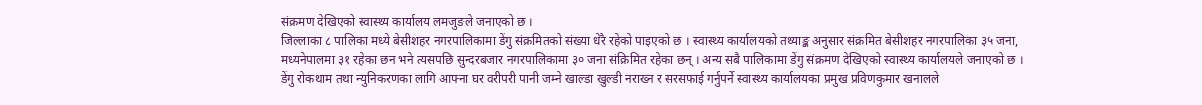संक्रमण देखिएको स्वास्थ्य कार्यालय लमजुङले जनाएको छ ।
जिल्लाका ८ पालिका मध्ये बेसीशहर नगरपालिकामा डेंगु संक्रमितको संख्या धेरै रहेको पाइएको छ । स्वास्थ्य कार्यालयको तथ्याङ्क अनुसार संक्रमित बेसीशहर नगरपालिका ३५ जना, मध्यनेपालमा ३१ रहेका छन भने त्यसपछि सुन्दरबजार नगरपालिकामा ३० जना संक्रिमित रहेका छन् । अन्य सबै पालिकामा डेंगु संक्रमण देखिएको स्वास्थ्य कार्यालयले जनाएको छ ।
डेंगु रोकथाम तथा न्युनिकरणका लागि आफ्ना घर वरीपरी पानी जम्ने खाल्डा खुल्डी नराख्न र सरसफाई गर्नुपर्ने स्वास्थ्य कार्यालयका प्रमुख प्रविणकुमार खनालले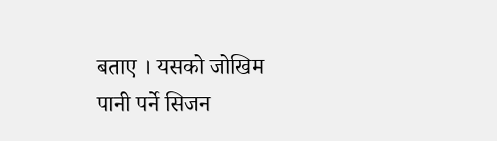बताए । यसको जोखिम पानी पर्ने सिजन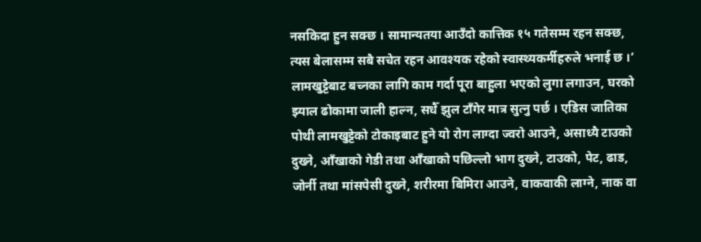नसकिदा हुन सक्छ । सामान्यतया आउँदो कात्तिक १५ गतेसम्म रहन सक्छ, त्यस बेलासम्म सबै सचेत रहन आवश्यक रहेको स्वास्थ्यकर्मीहरुले भनाई छ ।’
लामखुट्टेबाट बच्नका लागि काम गर्दा पूरा बाहुला भएको लुगा लगाउन, घरको झ्याल ढोकामा जाली हाल्न, सधैँ झुल टाँगेर मात्र सुत्नु पर्छ । एडिस जातिका पोथी लामखुट्टेको टोकाइबाट हुने यो रोग लाग्दा ज्वरो आउने, असाध्यै टाउको दुख्ने, आँखाको गेडी तथा आँखाको पछिल्लो भाग दुख्ने, टाउको, पेट, ढाड, जोर्नी तथा मांसपेसी दुख्ने, शरीरमा बिमिरा आउने, वाकवाकी लाग्ने, नाक वा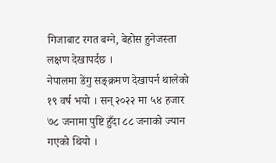गिजाबाट रगत बग्ने, बेहोस हुनेजस्ता लक्षण देखापर्दछ ।
नेपालमा डेंगु सङ्क्रमण देखापर्न थालेको १९ वर्ष भयो । सन् २०२२ मा ५४ हजार ७८ जनामा पुष्टि हुँदा ८८ जनाको ज्यान गएको थियो ।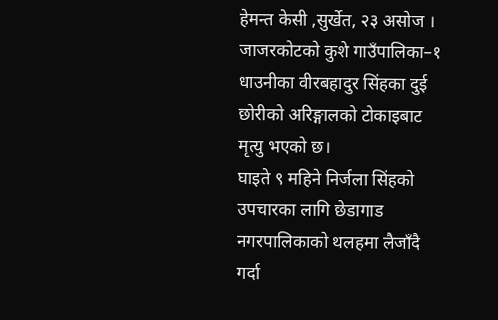हेमन्त केसी ,सुर्खेत, २३ असोज ।
जाजरकोटको कुशे गाउँपालिका–१ धाउनीका वीरबहादुर सिंहका दुई छोरीको अरिङ्गालको टोकाइबाट मृत्यु भएको छ।
घाइते ९ महिने निर्जला सिंहको उपचारका लागि छेडागाड नगरपालिकाको थलहमा लैजाँदै गर्दा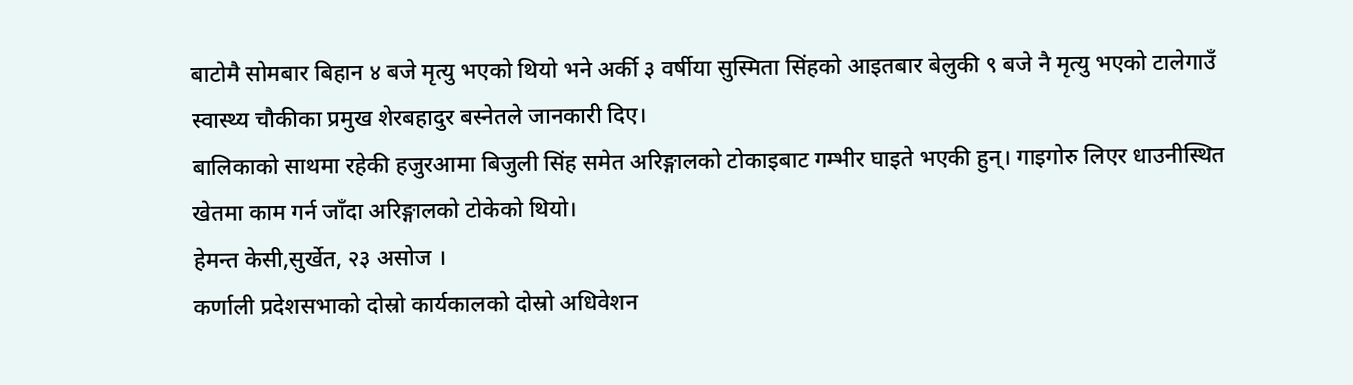बाटोमै सोमबार बिहान ४ बजे मृत्यु भएको थियो भने अर्की ३ वर्षीया सुस्मिता सिंहको आइतबार बेलुकी ९ बजे नै मृत्यु भएको टालेगाउँ स्वास्थ्य चौकीका प्रमुख शेरबहादुर बस्नेतले जानकारी दिए।
बालिकाको साथमा रहेकी हजुरआमा बिजुली सिंह समेत अरिङ्गालको टोकाइबाट गम्भीर घाइते भएकी हुन्। गाइगोरु लिएर धाउनीस्थित खेतमा काम गर्न जाँदा अरिङ्गालको टोकेको थियो।
हेमन्त केसी,सुर्खेत, २३ असोज ।
कर्णाली प्रदेशसभाको दोस्रो कार्यकालको दोस्रो अधिवेशन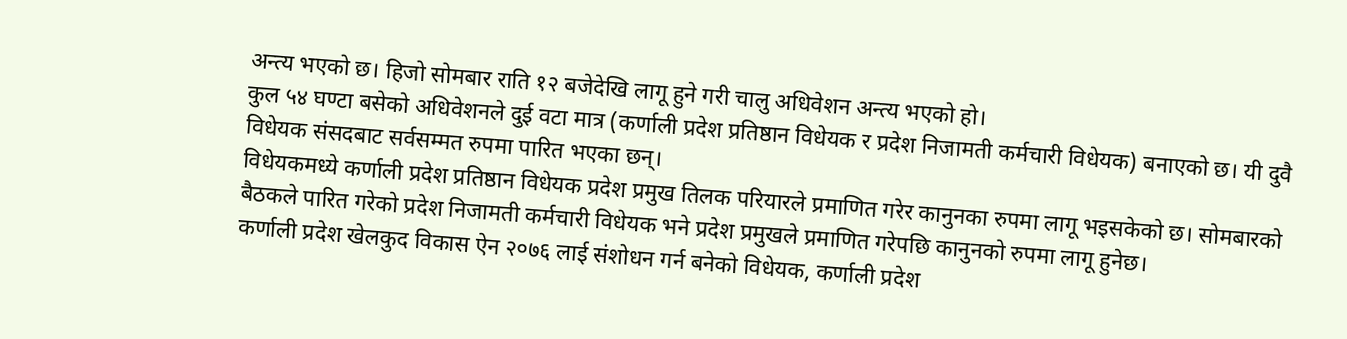अन्त्य भएको छ। हिजो सोमबार राति १२ बजेदेखि लागू हुने गरी चालु अधिवेशन अन्त्य भएको हो।
कुल ५४ घण्टा बसेको अधिवेशनले दुई वटा मात्र (कर्णाली प्रदेश प्रतिष्ठान विधेयक र प्रदेश निजामती कर्मचारी विधेयक) बनाएको छ। यी दुवै विधेयक संसदबाट सर्वसम्मत रुपमा पारित भएका छन्।
विधेयकमध्ये कर्णाली प्रदेश प्रतिष्ठान विधेयक प्रदेश प्रमुख तिलक परियारले प्रमाणित गरेर कानुनका रुपमा लागू भइसकेको छ। सोमबारको बैठकले पारित गरेको प्रदेश निजामती कर्मचारी विधेयक भने प्रदेश प्रमुखले प्रमाणित गरेपछि कानुनको रुपमा लागू हुनेछ।
कर्णाली प्रदेश खेलकुद विकास ऐन २०७६ लाई संशोधन गर्न बनेको विधेयक, कर्णाली प्रदेश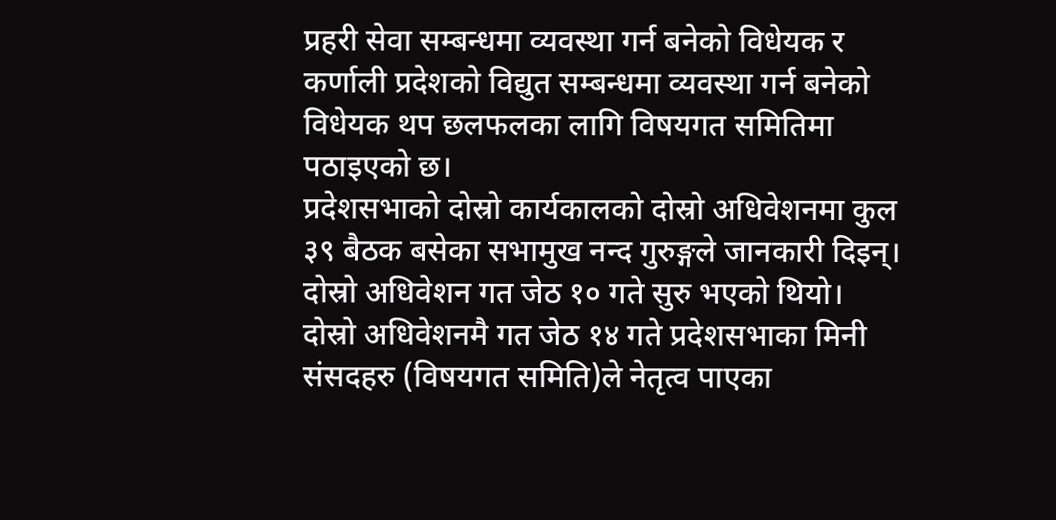प्रहरी सेवा सम्बन्धमा व्यवस्था गर्न बनेको विधेयक र कर्णाली प्रदेशको विद्युत सम्बन्धमा व्यवस्था गर्न बनेको विधेयक थप छलफलका लागि विषयगत समितिमा पठाइएको छ।
प्रदेशसभाको दोस्रो कार्यकालको दोस्रो अधिवेशनमा कुल ३९ बैठक बसेका सभामुख नन्द गुरुङ्गले जानकारी दिइन्। दोस्रो अधिवेशन गत जेठ १० गते सुरु भएको थियो।
दोस्रो अधिवेशनमै गत जेठ १४ गते प्रदेशसभाका मिनी संसदहरु (विषयगत समिति)ले नेतृत्व पाएका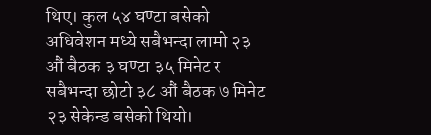थिए। कुल ५४ घण्टा बसेको अधिवेशन मध्ये सबैभन्दा लामो २३ औं बैठक ३ घण्टा ३५ मिनेट र सबैभन्दा छोटो ३८ औं बैठक ७ मिनेट २३ सेकेन्ड बसेको थियो।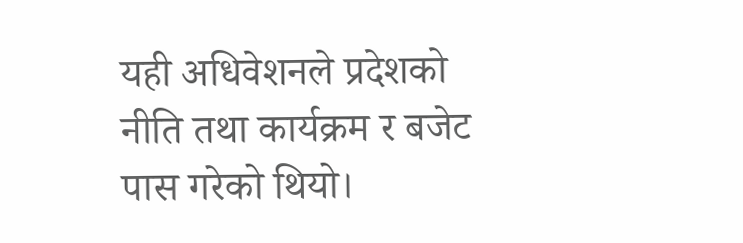यही अधिवेशनले प्रदेशको नीति तथा कार्यक्रम र बजेट पास गरेको थियो।